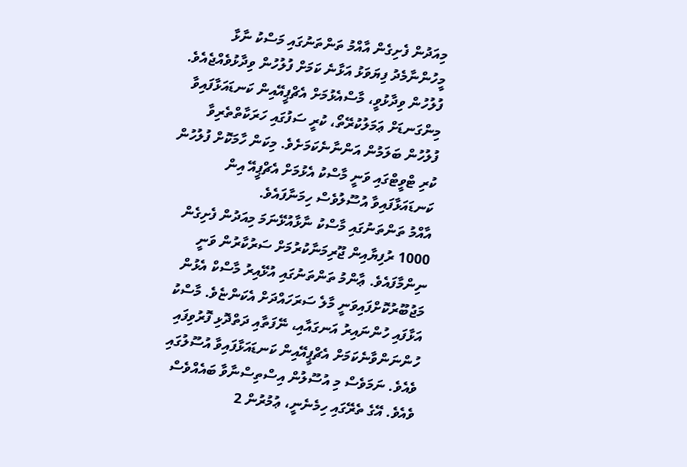މިއަދުން ފެށިގެން އާއްމު ތަންތަނުގައި މަސްކު ނާޅާ މީހުންނާމެދު ފިޔަވަޅު އަޅާނެ ކަމަށް ފުލުހުން ވިދާޅުވެއްޖެއެވެ. ފުލުހުން ވިދާޅުވީ، މާސްއެޅުމަށް އެޗްޕީއޭއިން ކަނޑައަޅާފައިވާ މިންގަނޑަށް ޢަމަލުކުރޭތޯ، ކުރީ ސަފުގައި ހަރަކާތްތެރިވާ ފުލުހުން ބަލަމުން އަންނާނެކަމަށެވެ. މިކަން ހާމަކޮށް ފުލުހުން ކުރި ޓްވީޓްގައި ވަނީ މާސްކު އެޅުމަށް އެޗްޕީއޭ އިން ކަނޑައަޅާފައިވާ އުސޫލުވެސް ހިމަނާފައެވެ.
އާއްމު ތަންތަނުގައި މާސްކު ނާޅާއުޅޭނަމަ މިއަދުން ފެށިގެން 1000 ރުފިޔާއިން ޖޫރިމަނާކުރުމަށް ސަރުކާރުން ވަނީ ނިންމާފައެވެ. ޢާންމު ތަންތަނުގައި އުޅޭއިރު މާސްކް އެޅުން މަޖުބޫރުކޮށްފައިވަނީ މާލެ ސަރަހައްދަށް އެކަންޏެވެ. މާސްކު އަޅާފައި ހުންނައިރު އަނގައާއި، ނޭފަތާއި ދަތްދޮޅި ފޮރުވިފައި ހުންނަންވާނެކަމަށް އެޗްޕީއޭއިން ކަނޑައަޅާފައިވާ އުސޫލުގައި ވެއެވެ. ނަމަވެސް މި އުސޫލުން އިސްތިސްނާވާ ބައެއްވެސް ވެއެވެ. އޭގެ ތެރޭގައި ހިމެނެނީ، ޢުމުރުން 2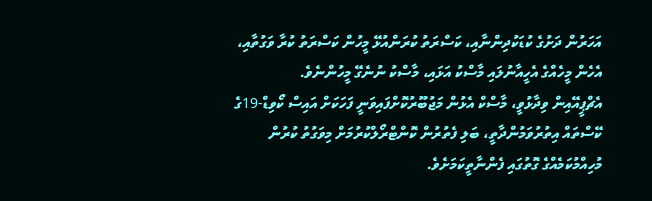އަހަރުން ދަށުގެ ކުޑަކުދިންނާއި، ކަސްރަތު ކުރަންއުޅޭ މީހުން ކަސްރަތު ކުރާ ވަގުތާއި، އެހެން މީހެއްގެ އެހީއާނުލައި މާސްކު އަޅައި، މާސްކު ނުނެގޭ މީހުންނެވެ.
އެޗްޕީއޭއިން ވިދާޅުވީ، މާސްކް އެޅުން މަޖުބޫރުކޮށްފައިވަނީ ފަހަކަށް އައިސް ކޯވިޑް-19ގެ ކޭސްތައް އިތުރުވަމުންދާތީ، ބަލި ފެތުރުން ކޮންޓްރޯލްކުރުމަށް މިވަގުތު ކުރުން މުހިއްމުކަމެއްގެ ގޮތުގައި ފެންނާތީކަމަށެވެ.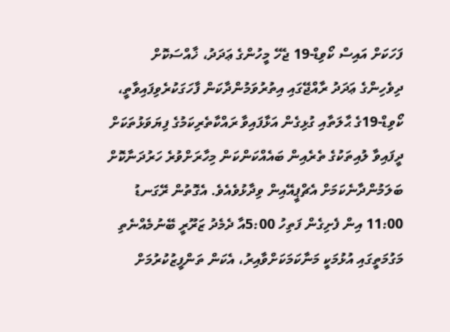ފަހަކަށް އައިސް ކޯވިޑް-19 ޖެހޭ މީހުންގެ ޢަދަދު، ޚާއްސަކޮށް ދިވެހިންގެ ޢަދަދު ރާއްޖޭގައި އިތުރުވަމުންދާކަން ފާހަގަކުރެވިފައިވާތީ، ކޯވިޑް-19ގެ ޙާލަތާއި ގުޅިގެން އަޅާފައިވާ ރައްކާތެރިކަމުގެ ފިޔަވަޅުތަކަށް ދީފައިވާ ލުއިތަކުގެ ތެރެއިން ބައެއްކަންކަން މިހާރަށްވުރެ ހަރުދަނާކޮށް ބަލަމުންދާނެކަމަށް އެޗްޕީއޭއިން ވިދާޅުވެއެވެ. އެގޮތުން ރޭގަނޑު 11:00 އިން ފެށިގެން ފަތިހު 5:00އާ ދެމެދު ޒަރޫރީ ބޭނުމެއްނެތި މަގުމަތީގައި އުޅުމަކީ މަނާކަމަކަށްވާއިރު، އެކަން ތަންފީޒުކުރުމަށް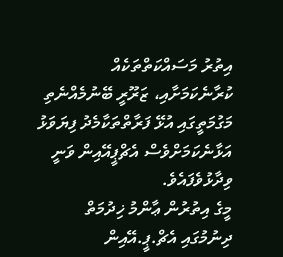އިތުރު މަސައްކަތްތަކެއް ކުރާނެކަމަށާއި، ޒަރޫރީ ބޭނުމެއްނެތި މަގުމަތީގައި އުޅޭ ފަރާތްތަކާމެދު ފިޔަވަޅު އަޅާނެކަމަށްވެސް އެޗްޕީއޭއިން ވަނީ ވިދާޅުވެފައެވެ.
މީގެ އިތުރުން ޢާންމު ޚިދުމަތް ދިނުމުގައި އެޗް.ޕީ.އޭއިން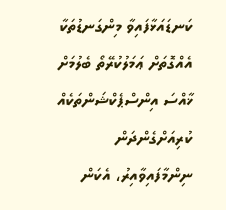ކަނޑައަޅާފައިވާ މިންގަނޑުތަކާ އެއްގޮތަށް ޢަމަލުކުރޭތޯ ބެލުމަށް ޚާއްސަ އިންސްޕެކްޝަންތަކެއް ކުރިއަށްގެންދަން ނިންމާފައިވާއިރު، އެކަން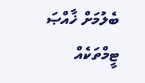ބެލުމަށް ޚާއްޞަ ޓީމްތަކެއް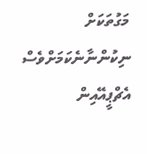މަގުތަކަށް ނިކުންނާނެކަމަށްވެސް އެޗްޕީއޭއިން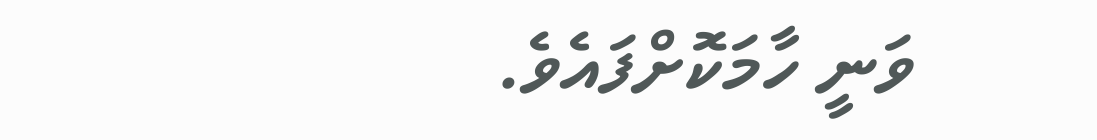ވަނީ ހާމަކޮށްފައެވެ.